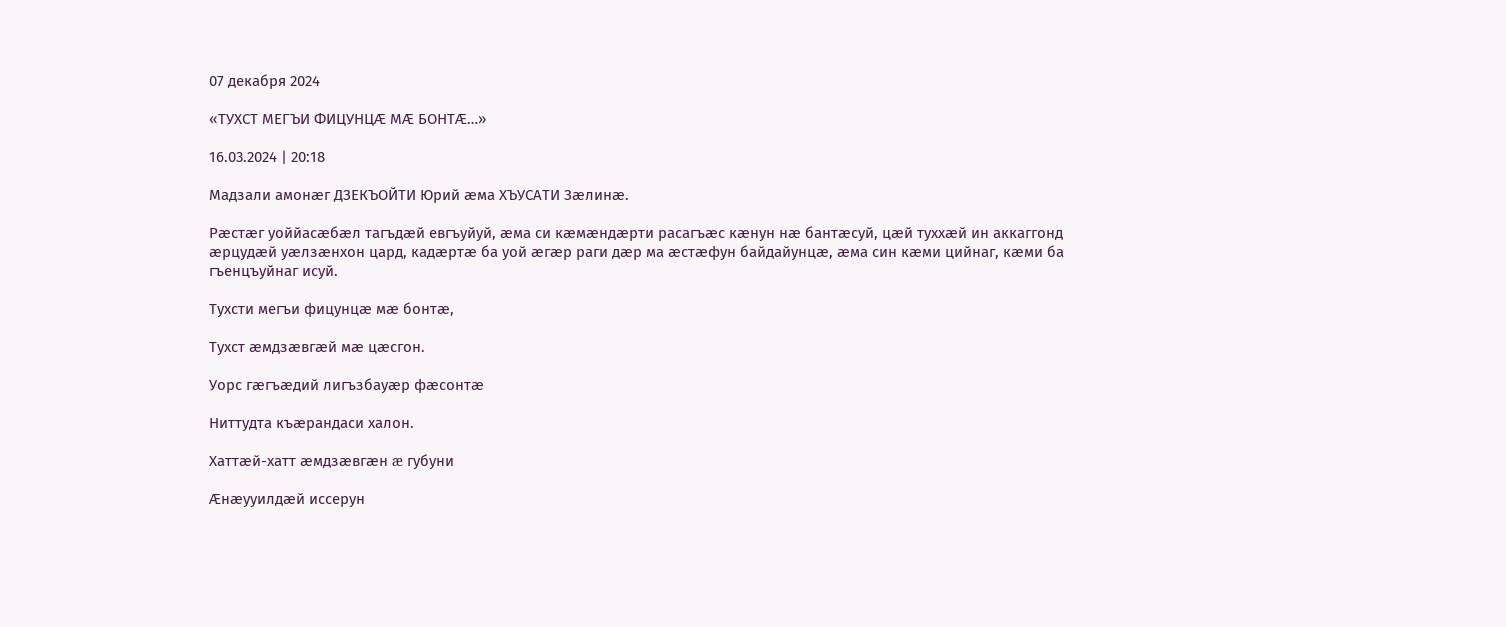07 декабря 2024

«ТУХСТ МЕГЪИ ФИЦУНЦÆ МÆ БОНТÆ…»

16.03.2024 | 20:18

Мадзали амонæг ДЗЕКЪОЙТИ Юрий æма ХЪУСАТИ Зæлинæ.

Рæстæг уоййасæбæл тагъдæй евгъуйуй, æма си кæмæндæрти расагъæс кæнун нæ бантæсуй, цæй туххæй ин аккаггонд æрцудæй уæлзæнхон цард, кадæртæ ба уой æгæр раги дæр ма æстæфун байдайунцæ, æма син кæми цийнаг, кæми ба гъенцъуйнаг исуй.

Тухсти мегъи фицунцæ мæ бонтæ,

Тухст æмдзæвгæй мæ цæсгон.

Уорс гæгъæдий лигъзбауæр фæсонтæ

Ниттудта къæрандаси халон.

Хаттæй-хатт æмдзæвгæн æ губуни

Æнæууилдæй иссерун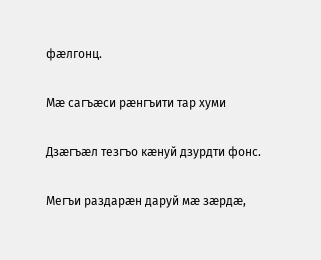фæлгонц.

Мæ сагъæси рæнгъити тар хуми

Дзæгъæл тезгъо кæнуй дзурдти фонс.

Мегъи раздарæн даруй мæ зæрдæ,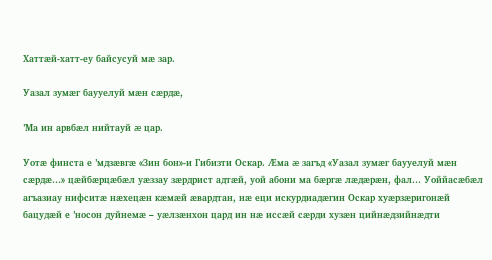Хаттæй-хатт-еу байсусуй мæ зар.

Уазал зумæг баууелуй мæн сæрдæ,

’Ма ин арвбæл нийтауй æ цар.

Уотæ финста е ’мдзæвгæ «Зин бон»-и Гибизти Оскар. Æма æ загъд «Уазал зумæг баууелуй мæн сæрдæ…» цæйбæрцæбæл уæззау зæрдрист адтæй, уой абони ма бæргæ лæдæрæн, фал… Уоййасæбæл агъазиау нифситæ нæхецæн кæмæй æвардтан, нæ еци искурдиадæгин Оскар хуæрзæригонæй бацудæй е ’носон дуйнемæ – уæлзæнхон цард ин нæ иссæй сæрди хузæн цийнæдзийнæдти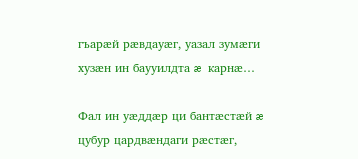гъарæй рæвдауæг, уазал зумæги хузæн ин баууилдта æ карнæ…

Фал ин уæддæр ци бантæстæй æ цубур цардвæндаги рæстæг,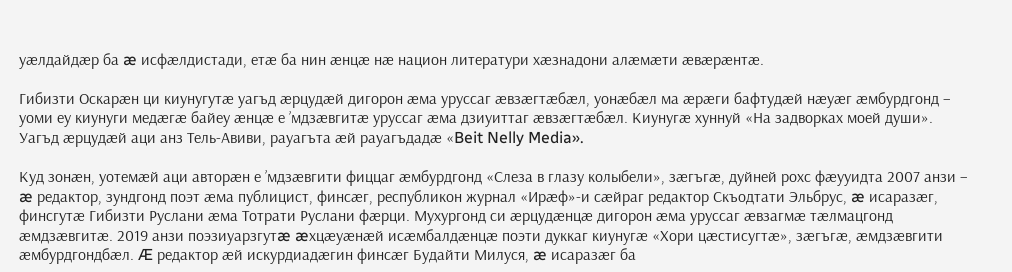уæлдайдæр ба æ исфæлдистади, етæ ба нин æнцæ нæ национ литератури хæзнадони алæмæти æвæрæнтæ.

Гибизти Оскарæн ци киунугутæ уагъд æрцудæй дигорон æма уруссаг æвзæгтæбæл, уонæбæл ма æрæги бафтудæй нæуæг æмбурдгонд – уоми еу киунуги медæгæ байеу æнцæ е ’мдзæвгитæ уруссаг æма дзиуиттаг æвзæгтæбæл. Киунугæ хуннуй «На задворках моей души». Уагъд æрцудæй аци анз Тель-Авиви, рауагъта æй рауагъдадæ «Beit Nelly Media».

Куд зонæн, уотемæй аци авторæн е ’мдзæвгити фиццаг æмбурдгонд «Слеза в глазу колыбели», зæгъгæ, дуйней рохс фæууидта 2007 анзи – æ редактор, зундгонд поэт æма публицист, финсæг, республикон журнал «Ирæф»-и сæйраг редактор Скъодтати Эльбрус, æ исаразæг, финсгутæ Гибизти Руслани æма Тотрати Руслани фæрци. Мухургонд си æрцудæнцæ дигорон æма уруссаг æвзагмæ тæлмацгонд æмдзæвгитæ. 2019 анзи поэзиуарзгутæ æхцæуæнæй исæмбалдæнцæ поэти дуккаг киунугæ «Хори цæстисугтæ», зæгъгæ, æмдзæвгити æмбурдгондбæл. Æ редактор æй искурдиадæгин финсæг Будайти Милуся, æ исаразæг ба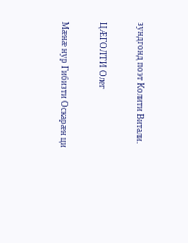зундгонд поэт Колити Витали.

ЦÆГОЛТИ Олег

Мæнæ нур Гибизти Оскарæн ци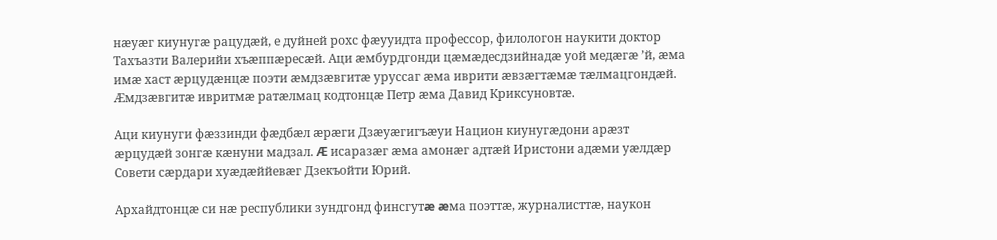нæуæг киунугæ рацудæй, е дуйней рохс фæууидта профессор, филологон наукити доктор Тахъазти Валерийи хъæппæресæй. Аци æмбурдгонди цæмæдесдзийнадæ уой медæгæ ’й, æма имæ хаст æрцудæнцæ поэти æмдзæвгитæ уруссаг æма иврити æвзæгтæмæ тæлмацгондæй. Æмдзæвгитæ ивритмæ ратæлмац кодтонцæ Петр æма Давид Криксуновтæ.

Аци киунуги фæззинди фæдбæл æрæги Дзæуæгигъæуи Национ киунугæдони арæзт æрцудæй зонгæ кæнуни мадзал. Æ исаразæг æма амонæг адтæй Иристони адæми уæлдæр Совети сæрдари хуæдæййевæг Дзекъойти Юрий.

Архайдтонцæ си нæ республики зундгонд финсгутæ æма поэттæ, журналисттæ, наукон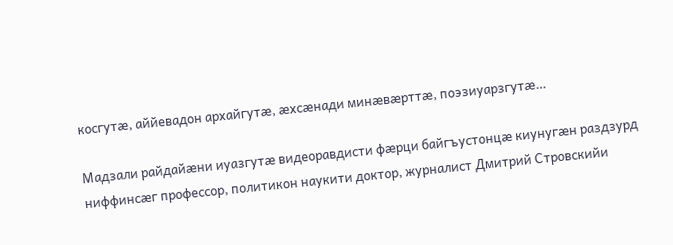косгутæ, аййевадон архайгутæ, æхсæнади минæвæрттæ, поэзиуарзгутæ…

Мадзали райдайæни иуазгутæ видеоравдисти фæрци байгъустонцæ киунугæн раздзурд ниффинсæг профессор, политикон наукити доктор, журналист Дмитрий Стровскийи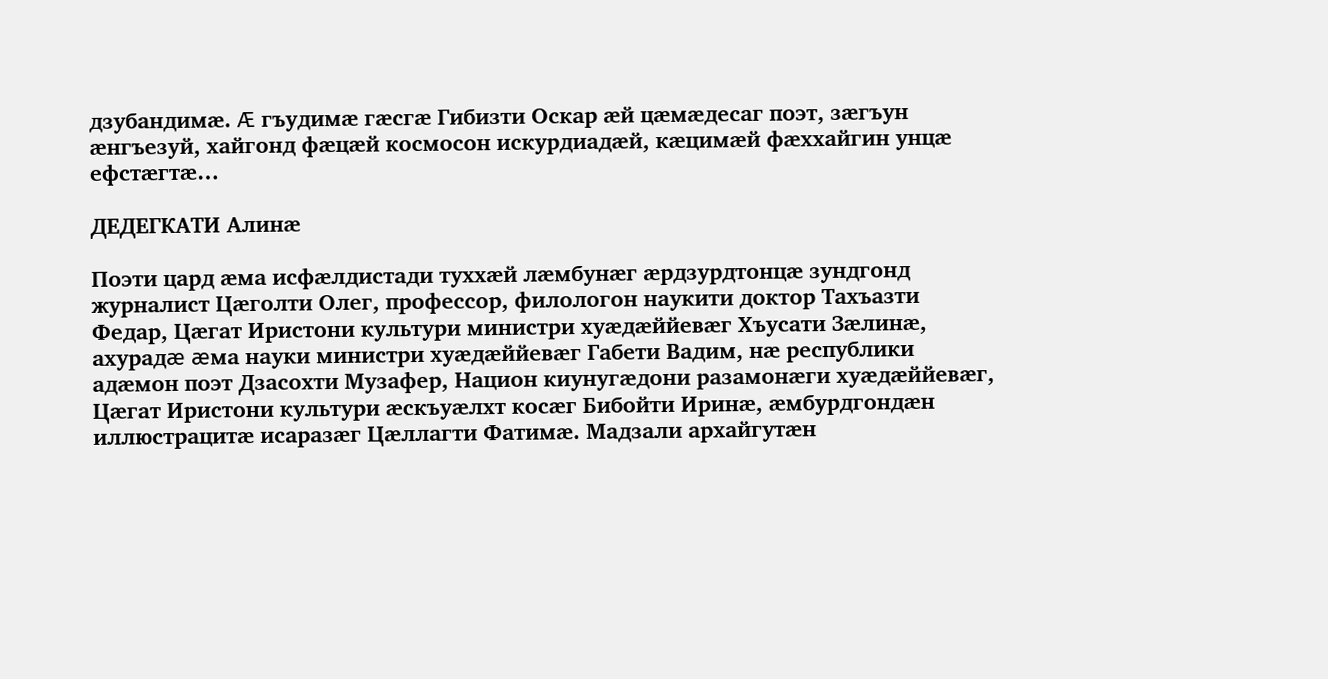дзубандимæ. Æ гъудимæ гæсгæ Гибизти Оскар æй цæмæдесаг поэт, зæгъун æнгъезуй, хайгонд фæцæй космосон искурдиадæй, кæцимæй фæххайгин унцæ ефстæгтæ…

ДЕДЕГКАТИ Алинæ

Поэти цард æма исфæлдистади туххæй лæмбунæг æрдзурдтонцæ зундгонд журналист Цæголти Олег, профессор, филологон наукити доктор Тахъазти Федар, Цæгат Иристони культури министри хуæдæййевæг Хъусати Зæлинæ, ахурадæ æма науки министри хуæдæййевæг Габети Вадим, нæ республики адæмон поэт Дзасохти Музафер, Национ киунугæдони разамонæги хуæдæййевæг, Цæгат Иристони культури æскъуæлхт косæг Бибойти Иринæ, æмбурдгондæн иллюстрацитæ исаразæг Цæллагти Фатимæ. Мадзали архайгутæн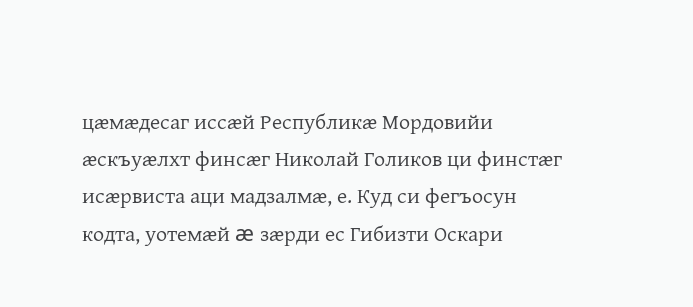цæмæдесаг иссæй Республикæ Мордовийи æскъуæлхт финсæг Николай Голиков ци финстæг исæрвиста аци мадзалмæ, е. Куд си фегъосун кодта, уотемæй æ зæрди ес Гибизти Оскари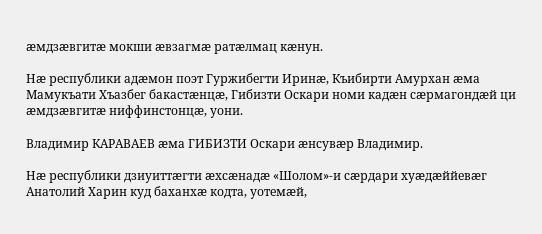æмдзæвгитæ мокши æвзагмæ ратæлмац кæнун.

Нæ республики адæмон поэт Гуржибегти Иринæ, Къибирти Амурхан æма Мамукъати Хъазбег бакастæнцæ, Гибизти Оскари номи кадæн сæрмагондæй ци æмдзæвгитæ ниффинстонцæ, уони.

Владимир КАРАВАЕВ æма ГИБИЗТИ Оскари æнсувæр Владимир.

Нæ республики дзиуиттæгти æхсæнадæ «Шолом»-и сæрдари хуæдæййевæг Анатолий Харин куд баханхæ кодта, уотемæй,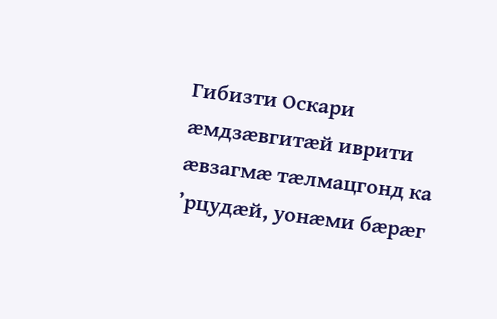Гибизти Оскари æмдзæвгитæй иврити æвзагмæ тæлмацгонд ка ’рцудæй, уонæми бæрæг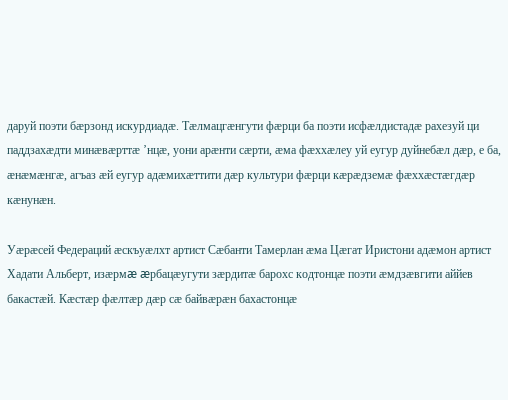даруй поэти бæрзонд искурдиадæ. Тæлмацгæнгути фæрци ба поэти исфæлдистадæ рахезуй ци паддзахæдти минæвæрттæ ’нцæ, уони арæнти сæрти, æма фæххæлеу уй еугур дуйнебæл дæр, е ба, æнæмæнгæ, агъаз æй еугур адæмихæттити дæр культури фæрци кæрæдземæ фæххæстæгдæр кæнунæн.

Уæрæсей Федераций æскъуæлхт артист Сæбанти Тамерлан æма Цæгат Иристони адæмон артист Хадати Альберт, изæрмæ æрбацæугути зæрдитæ барохс кодтонцæ поэти æмдзæвгити аййев бакастæй. Кæстæр фæлтæр дæр сæ байвæрæн бахастонцæ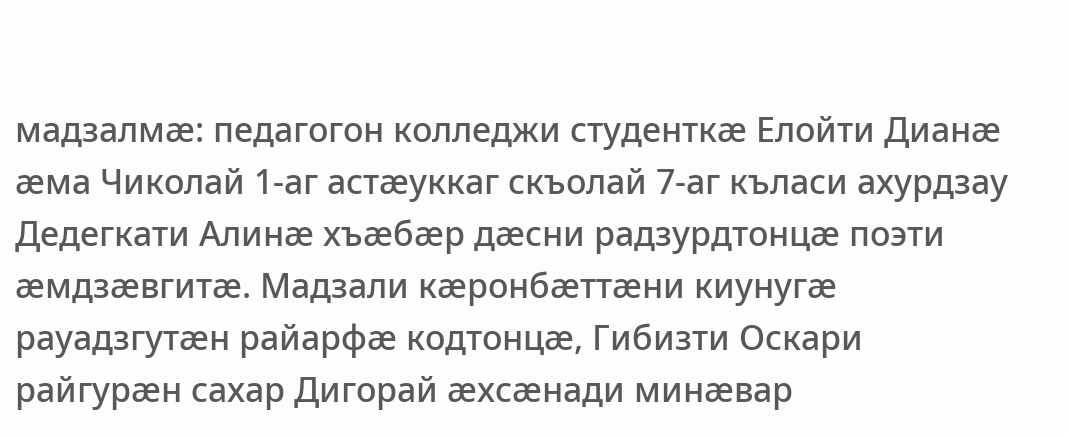мадзалмæ: педагогон колледжи студенткæ Елойти Дианæ æма Чиколай 1-аг астæуккаг скъолай 7-аг къласи ахурдзау Дедегкати Алинæ хъæбæр дæсни радзурдтонцæ поэти æмдзæвгитæ. Мадзали кæронбæттæни киунугæ рауадзгутæн райарфæ кодтонцæ, Гибизти Оскари райгурæн сахар Дигорай æхсæнади минæвар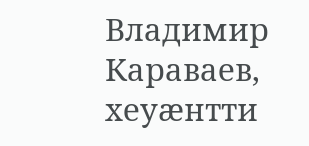Владимир Караваев, хеуæнтти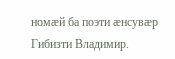номæй ба поэти æнсувæр Гибизти Владимир.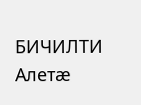БИЧИЛТИ Алетæ